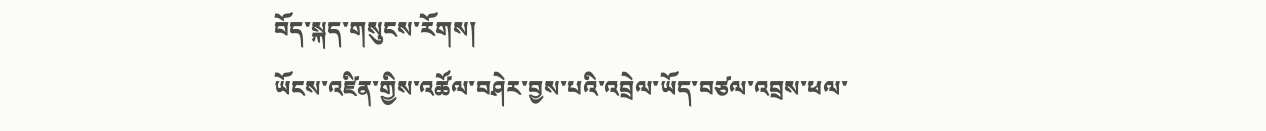བོད་སྐད་གསུངས་རོགས།
ཡོངས་འཛིན་གྱིས་འཚོལ་བཤེར་བྱས་པའི་འབྲེལ་ཡོད་བཙལ་འབྲས་ཕལ་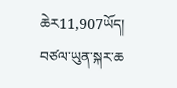ཆེར11,907ཡོད། བཙལ་ཡུན་སྐར་ཆ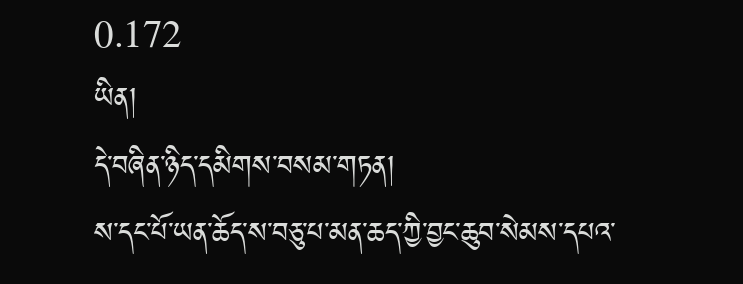0.172
ཡིན།
དེ་བཞིན་ཉིད་དམིགས་བསམ་གཏན།
ས་དང་པོ་ཡན་ཆོད་ས་བཅུ་པ་མན་ཆད་ཀྱི་བྱང་ཆུབ་སེམས་དཔའ་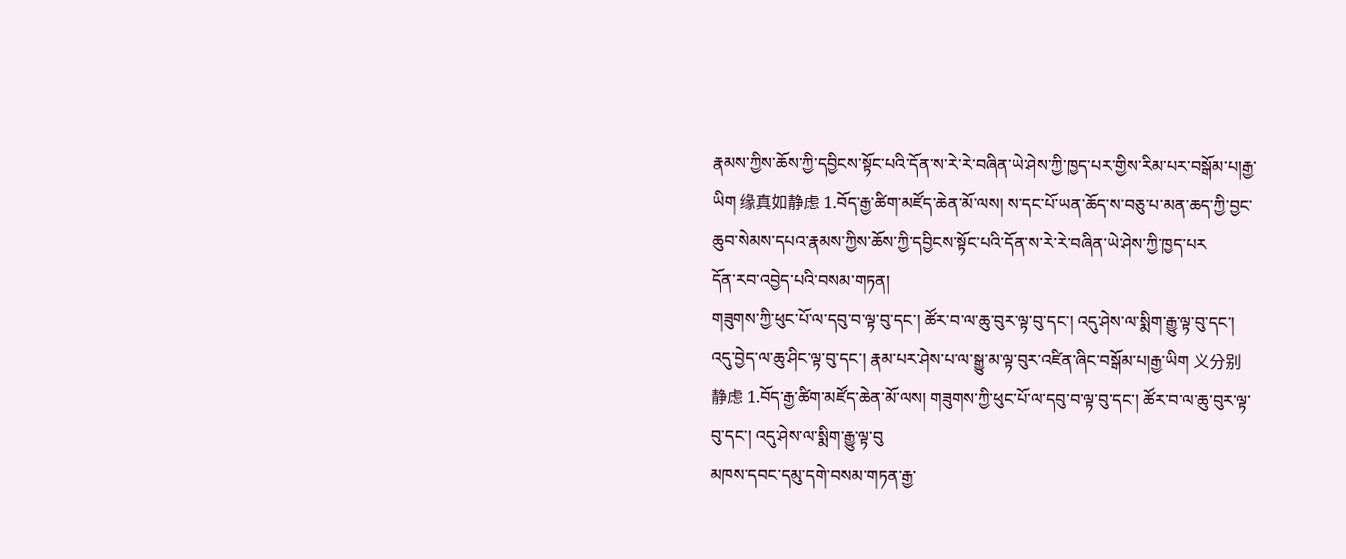རྣམས་ཀྱིས་ཆོས་ཀྱི་དབྱིངས་སྟོང་པའི་དོན་ས་རེ་རེ་བཞིན་ཡེ་ཤེས་ཀྱི་ཁྱད་པར་གྱིས་རིམ་པར་བསྒོམ་པ།རྒྱ་ཡིག 缘真如静虑 1.བོད་རྒྱ་ཚིག་མཛོད་ཆེན་མོ་ལས། ས་དང་པོ་ཡན་ཆོད་ས་བཅུ་པ་མན་ཆད་ཀྱི་བྱང་ཆུབ་སེམས་དཔའ་རྣམས་ཀྱིས་ཆོས་ཀྱི་དབྱིངས་སྟོང་པའི་དོན་ས་རེ་རེ་བཞིན་ཡེ་ཤེས་ཀྱི་ཁྱད་པར
དོན་རབ་འབྱེད་པའི་བསམ་གཏན།
གཟུགས་ཀྱི་ཕུང་པོ་ལ་དབུ་བ་ལྟ་བུ་དང་། ཚོར་བ་ལ་ཆུ་བུར་ལྟ་བུ་དང་། འདུ་ཤེས་ལ་སྨིག་རྒྱུ་ལྟ་བུ་དང་། འདུ་བྱེད་ལ་ཆུ་ཤིང་ལྟ་བུ་དང་། རྣམ་པར་ཤེས་པ་ལ་སྒྱུ་མ་ལྟ་བུར་འཛིན་ཞིང་བསྒོམ་པ།རྒྱ་ཡིག 义分别静虑 1.བོད་རྒྱ་ཚིག་མཛོད་ཆེན་མོ་ལས། གཟུགས་ཀྱི་ཕུང་པོ་ལ་དབུ་བ་ལྟ་བུ་དང་། ཚོར་བ་ལ་ཆུ་བུར་ལྟ་བུ་དང་། འདུ་ཤེས་ལ་སྨིག་རྒྱུ་ལྟ་བུ
མཁས་དབང་དམུ་དགེ་བསམ་གཏན་རྒྱ་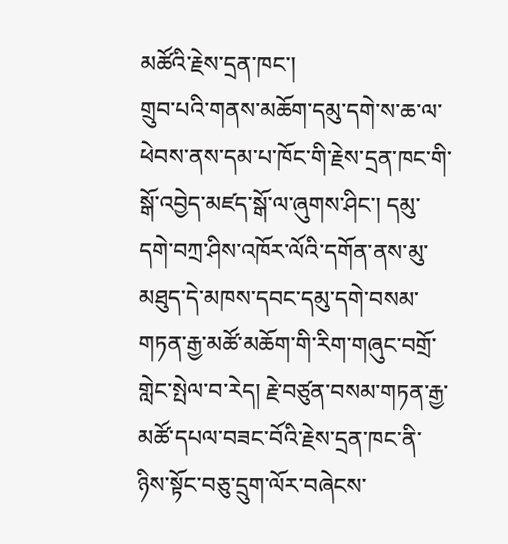མཚོའི་རྗེས་དྲན་ཁང་།
གྲུབ་པའི་གནས་མཆོག་དམུ་དགེ་ས་ཆ་ལ་ཕེབས་ནས་དམ་པ་ཁོང་གི་རྗེས་དྲན་ཁང་གི་སྒོ་འབྱེད་མཛད་སྒོ་ལ་ཞུགས་ཤིང་། དམུ་དགེ་བཀྲ་ཤིས་འཁོར་ལོའི་དགོན་ནས་མུ་མཐུད་དེ་མཁས་དབང་དམུ་དགེ་བསམ་གཏན་རྒྱ་མཚོ་མཆོག་གི་རིག་གཞུང་བགྲོ་གླེང་སྤེལ་བ་རེད། རྗེ་བཙུན་བསམ་གཏན་རྒྱ་མཚོ་དཔལ་བཟང་བོའི་རྗེས་དྲན་ཁང་ནི་ཉིས་སྟོང་བཅུ་དྲུག་ལོར་བཞེངས་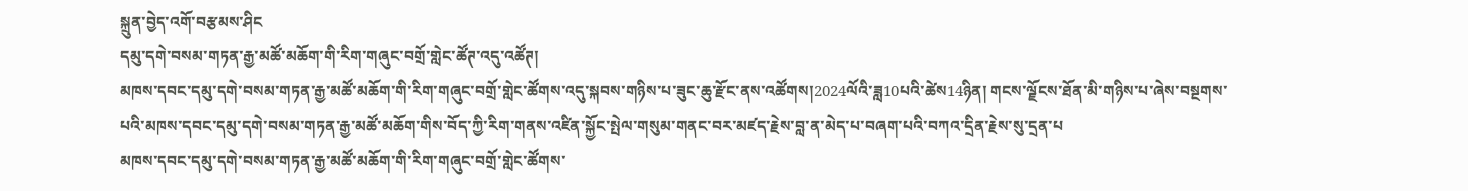སྐྲུན་བྱེད་འགོ་བརྩམས་ཤིང
དམུ་དགེ་བསམ་གཏན་རྒྱ་མཚོ་མཆོག་གི་རིག་གཞུང་བགྲོ་གླེང་ཚོཊ་འདུ་འཚོཊ།
མཁས་དབང་དམུ་དགེ་བསམ་གཏན་རྒྱ་མཚོ་མཆོག་གི་རིག་གཞུང་བགྲོ་གླེང་ཚོགས་འདུ་སྐབས་གཉིས་པ་ཟུང་ཆུ་རྫོང་ནས་འཚོགས།2024ལོའི་ཟླ10པའི་ཚེས14ཉིན། གངས་ལྗོངས་ཐོན་མི་གཉིས་པ་ཞེས་བསྔགས་པའི་མཁས་དབང་དམུ་དགེ་བསམ་གཏན་རྒྱ་མཚོ་མཆོག་གིས་བོད་ཀྱི་རིག་གནས་འཛིན་སྐྱོང་སྤེལ་གསུམ་གནང་བར་མཛད་རྗེས་བླ་ན་མེད་པ་བཞག་པའི་བཀའ་དྲིན་རྗེས་སུ་དྲན་པ
མཁས་དབང་དམུ་དགེ་བསམ་གཏན་རྒྱ་མཚོ་མཆོག་གི་རིག་གཞུང་བགྲོ་གླེང་ཚོགས་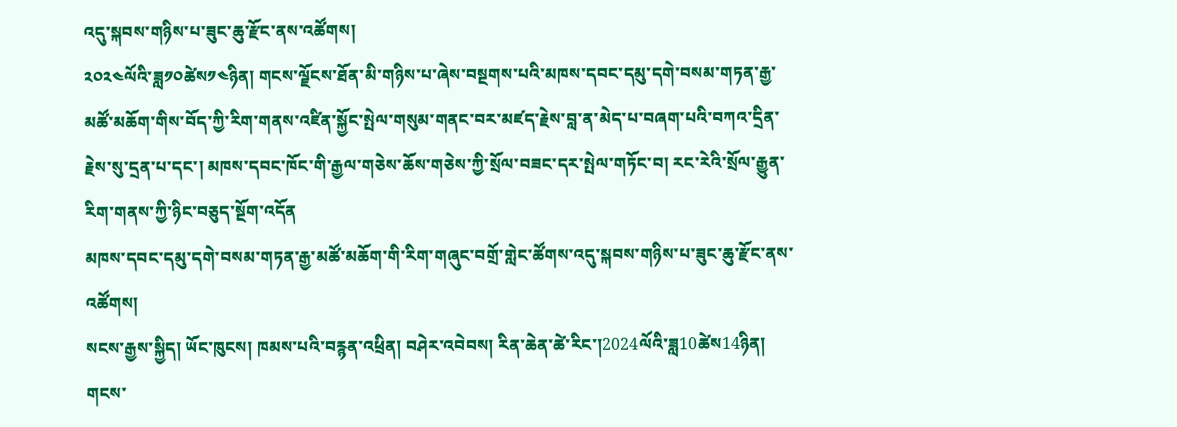འདུ་སྐབས་གཉིས་པ་ཟུང་ཆུ་རྫོང་ནས་འཚོགས།
༢༠༢༤ལོའི་ཟླ༡༠ཚེས༡༤ཉིན། གངས་ལྗོངས་ཐོན་མི་གཉིས་པ་ཞེས་བསྔགས་པའི་མཁས་དབང་དམུ་དགེ་བསམ་གཏན་རྒྱ་མཚོ་མཆོག་གིས་བོད་ཀྱི་རིག་གནས་འཛིན་སྐྱོང་སྤེལ་གསུམ་གནང་བར་མཛད་རྗེས་བླ་ན་མེད་པ་བཞག་པའི་བཀའ་དྲིན་རྗེས་སུ་དྲན་པ་དང་། མཁས་དབང་ཁོང་གི་རྒྱལ་གཅེས་ཆོས་གཅེས་ཀྱི་སྲོལ་བཟང་དར་སྤེལ་གཏོང་བ། རང་རེའི་སྲོལ་རྒྱུན་རིག་གནས་ཀྱི་ཉིང་བཅུད་སྔོག་འདོན
མཁས་དབང་དམུ་དགེ་བསམ་གཏན་རྒྱ་མཚོ་མཆོག་གི་རིག་གཞུང་བགྲོ་གླེང་ཚོགས་འདུ་སྐབས་གཉིས་པ་ཟུང་ཆུ་རྫོང་ནས་འཚོགས།
སངས་རྒྱས་སྐྱིད། ཡོང་ཁུངས། ཁམས་པའི་བརྙན་འཕྲིན། བཤེར་འབེབས། རིན་ཆེན་ཚེ་རིང་།2024ལོའི་ཟླ10ཚེས14ཉིན། གངས་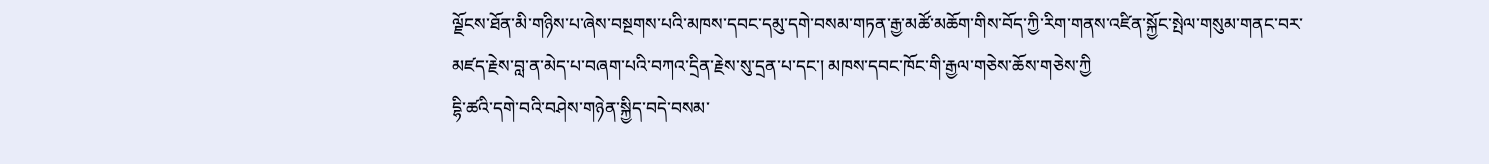ལྗོངས་ཐོན་མི་གཉིས་པ་ཞེས་བསྔགས་པའི་མཁས་དབང་དམུ་དགེ་བསམ་གཏན་རྒྱ་མཚོ་མཆོག་གིས་བོད་ཀྱི་རིག་གནས་འཛིན་སྐྱོང་སྤེལ་གསུམ་གནང་བར་མཛད་རྗེས་བླ་ན་མེད་པ་བཞག་པའི་བཀའ་དྲིན་རྗེས་སུ་དྲན་པ་དང་། མཁས་དབང་ཁོང་གི་རྒྱལ་གཅེས་ཆོས་གཅེས་ཀྱི
དྷི་ཚའི་དགེ་བའི་བཤེས་གཉེན་སྐྱིད་བདེ་བསམ་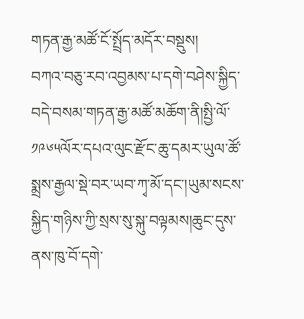གཏན་རྒྱ་མཚོ་ངོ་སྤྲོད་མདོར་བསྡུས།
བཀའ་བཅུ་རབ་འབྱམས་པ་དགེ་བཤེས་སྐྱིད་བདེ་བསམ་གཏན་རྒྱ་མཚོ་མཆོག་ནི།སྤྱི་ལོ་༡༩༦༥ལོར་དཔའ་ལུང་རྫོང་ཆུ་དམར་ཡུལ་ཚོ་སྨྲས་རྒྱལ་སྡེ་བར་ཡབ་ཀྭ་མོ་དང་།ཡུམ་སངས་སྐྱིད་གཉིས་ཀྱི་སྲས་སུ་སྐུ་བལྟམས།ཆུང་དུས་ནས་ཁུ་བོ་དགེ་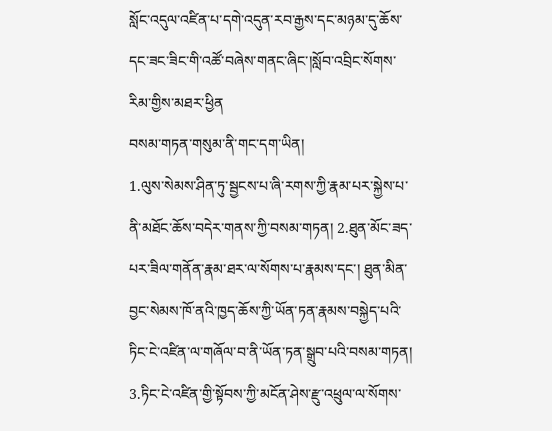སློང་འདུལ་འཛིན་པ་དགེ་འདུན་རབ་རྒྱས་དང་མཉམ་དུ་ཆོས་དང་ཟང་ཟིང་གི་འཚོ་བཞེས་གནང་ཞིང་།སློབ་འབྲིང་སོགས་རིམ་གྱིས་མཐར་ཕྱིན
བསམ་གཏན་གསུམ་ནི་གང་དག་ཡིན།
1.ལུས་སེམས་ཤིན་ཏུ་སྦྱངས་པ་ཞི་རགས་ཀྱི་རྣམ་པར་སྐྱེས་པ་ནི་མཐོང་ཆོས་བདེར་གནས་ཀྱི་བསམ་གཏན། 2.ཐུན་མོང་ཟད་པར་ཟིལ་གནོན་རྣམ་ཐར་ལ་སོགས་པ་རྣམས་དང་། ཐུན་མིན་བྱང་སེམས་ཁོ་ནའི་ཁྱད་ཆོས་ཀྱི་ཡོན་ཏན་རྣམས་བསྐྱེད་པའི་ཏིང་ངེ་འཛིན་ལ་གཞོལ་བ་ནི་ཡོན་ཏན་སྒྲུབ་པའི་བསམ་གཏན། 3.ཏིང་ངེ་འཛིན་གྱི་སྟོབས་ཀྱི་མངོན་ཤེས་རྫུ་འཕྲུལ་ལ་སོགས་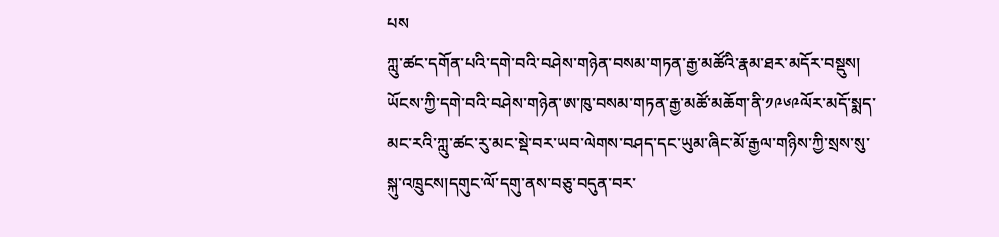པས
ཀླུ་ཚང་དགོན་པའི་དགེ་བའི་བཤེས་གཉེན་བསམ་གཏན་རྒྱ་མཚོའི་རྣམ་ཐར་མདོར་བསྡུས།
ཡོངས་ཀྱི་དགེ་བའི་བཤེས་གཉེན་ཨ་ཁུ་བསམ་གཏན་རྒྱ་མཚོ་མཆོག་ནི་༡༩༦༩ལོར་མདོ་སྨད་མང་རའི་ཀླུ་ཚང་རུ་མང་སྡེ་བར་ཡབ་ལེགས་བཤད་དང་ཡུམ་ཞིང་མོ་རྒྱལ་གཉིས་ཀྱི་སྲས་སུ་སྐུ་འཁྲུངས།དགུང་ལོ་དགུ་ནས་བཅུ་བདུན་བར་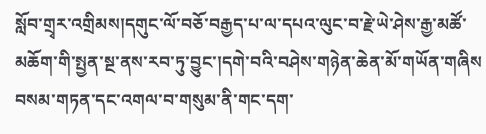སློབ་གྲྭར་འགྲིམས།དགུང་ལོ་བཅོ་བརྒྱད་པ་ལ་དཔའ་ལུང་བ་རྗེ་ཡེ་ཤེས་རྒྱ་མཚོ་མཆོག་གི་སྤྱན་སྔ་ནས་རབ་ཏུ་བྱུང་།དགེ་བའི་བཤེས་གཉེན་ཆེན་མོ་གཡོན་གཞིས
བསམ་གཏན་དང་འགལ་བ་གསུམ་ནི་གང་དག་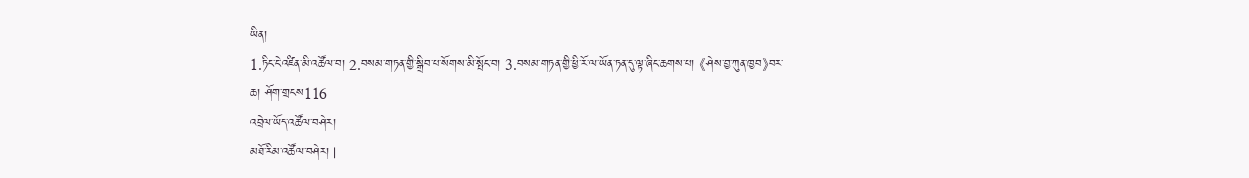ཡིན།
1.ཏིང་ངེ་འཛིན་མི་འཚོལ་བ། 2.བསམ་གཏན་གྱི་སྒྲིབ་པ་སོགས་མི་སྤོང་བ། 3.བསམ་གཏན་གྱི་ཕྱི་རོ་ལ་ཡོན་ཏན་དུ་ལྟ་ཞིང་ཆགས་པ། 《ཤེས་བྱ་ཀུན་ཁྱབ》བར་ཆ། ཤོག་གྲངས116
འབྲེལ་ཡོད་འཚོལ་བཤེར།
མཐོ་རིམ་འཚོལ་བཤེར། |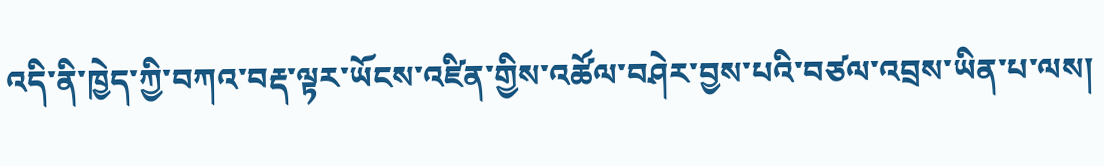འདི་ནི་ཁྱེད་ཀྱི་བཀའ་བརྡ་ལྟར་ཡོངས་འཛིན་གྱིས་འཚོལ་བཤེར་བྱས་པའི་བཙལ་འབྲས་ཡིན་པ་ལས།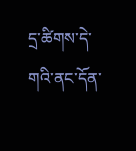དྲ་ཚིགས་དེ་གའི་ནང་དོན་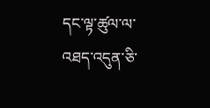དང་ལྟ་ཚུལ་ལ་འཐད་འདུན་ཅི་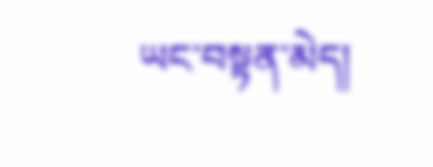ཡང་བསྟན་མེད།